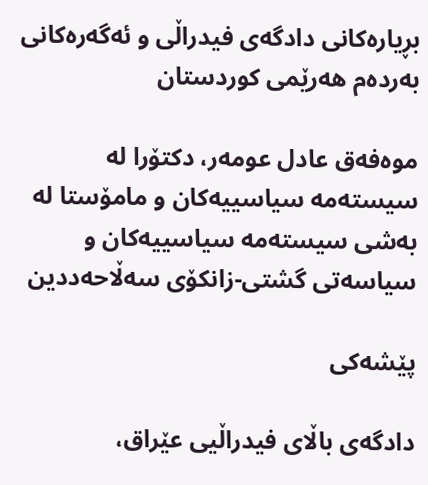بڕیارەکانی دادگه‌ی فیدراڵی و ئەگەرەکانی بەردەم هەرێمی کوردستان

موەفه‌ق عادل عومەر، دكتۆرا له‌ سیسته‌مه‌ سیاسییه‌كان و مامۆستا له‌ به‌شی سیسته‌مه‌ سیاسییه‌كان و سیاسه‌تی گشتی-زانكۆی سه‌ڵاحه‌ددین

پێشەكى

دادگه‌ى باڵاى فيدراڵیى عێراق،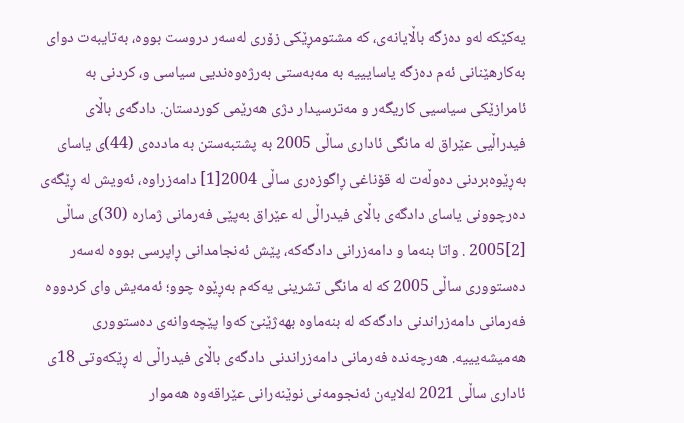یه‌كێكه‌ له‌و ده‌زگه‌ باڵایانه‌ی، كه‌ مشتومڕێكی زۆری له‌سه‌ر دروست بووه‌، به‌تایبه‌ت دوای به‌كارهێنانی ئه‌م ده‌زگه‌ یاسایییه‌ به‌ مه‌به‌ستی به‌رژه‌وه‌ندیی سیاسی و، كردنی به‌ ئامرازێكی سیاسیی كاریگه‌ر و مه‌ترسیدار دژی هه‌رێمی كوردستان. دادگه‌ى باڵای فیدراڵیی عێراق له‌ مانگی ئاداری ساڵی 2005 به‌ پشتبه‌ستن به‌ مادده‌ی (44)ی یاسای به‌ڕێوه‌بردنی ده‌وڵه‌ت له‌ قۆناغی ڕاگوزه‌ری ساڵی 2004[1] دامه‌زراوه‌، ئه‌ویش له‌ ڕێگه‌ی ده‌رچوونی یاسای دادگه‌ى باڵای فیدراڵی له‌ عێراق به‌پێی فه‌رمانی ژماره‌ (30)ی ساڵی [2]2005 . واتا بنه‌ما و دامه‌زرانی دادگه‌كه‌، پێش ئه‌نجامدانی ڕاپرسی بووه‌ له‌سه‌ر ده‌ستووری ساڵی 2005 كه‌ له‌ مانگی تشرینی یه‌كه‌م به‌ڕێوه‌ چوو؛ ئه‌مه‌یش وای كردووه‌ فه‌رمانی دامه‌زراندنی دادگه‌كه‌ له‌ بنه‌ماوه‌ بهه‌ژێنێ كه‌وا پێچه‌وانه‌ی ده‌ستووری هه‌میشه‌یییه‌. هه‌رچه‌نده‌ فه‌رمانی دامه‌زراندنی دادگه‌ى باڵای فیدراڵی له‌ ڕێكه‌وتی 18ی ئاداری ساڵی 2021 له‌لایه‌ن ئه‌نجومه‌نی نوێنه‌رانی عێراقه‌وه‌ هه‌موار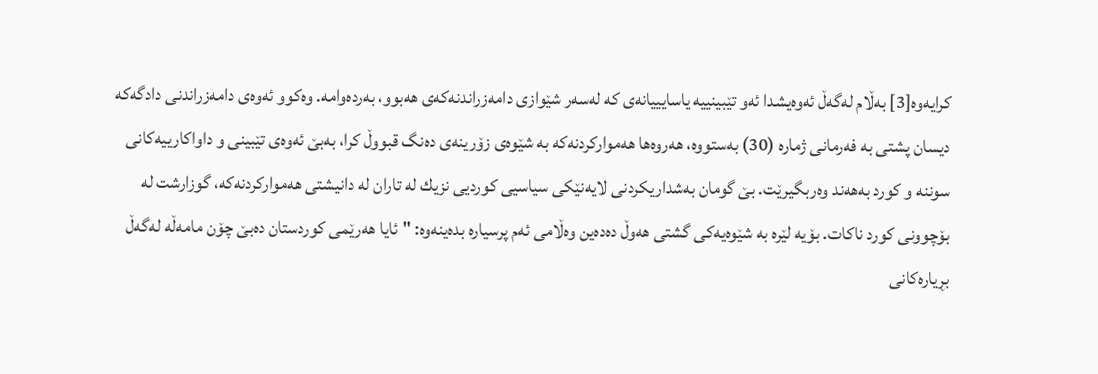كرایه‌وه‌[3] به‌ڵام له‌گه‌ڵ ئه‌وه‌یشدا ئه‌و تێبینییه‌ یاسایییانه‌ی‌ كه‌ له‌سه‌ر شێوازی دامه‌زراندنه‌كه‌ی هه‌بوو، به‌رده‌وامه‌. وه‌كوو ئه‌وه‌ی دامه‌زراندنی دادگه‌كه‌ دیسان پشتی به‌ فه‌رمانی ژماره‌ (30) به‌ستووه‌، هه‌روه‌ها هه‌مواركردنه‌كه‌ به‌ شێوه‌ی زۆرینه‌ی ده‌نگ قبووڵ كرا، به‌بێ ئه‌وه‌ی تێبینی و داواكارییه‌كانی سوننه‌ و كورد به‌هه‌ند وه‌ربگیرێت. بێ گومان به‌شداریكردنی لایه‌نێكی سیاسیی كوردیی نزیك له‌ تاران له‌ دانیشتی هه‌مواركردنه‌كه‌، گوزارشت له بۆچوونی كورد ناكات. بۆیه‌ لێره‌ به‌ شێوه‌یه‌كی گشتی هه‌وڵ ده‌ده‌ین وه‌ڵامی ئه‌م پرسیاره‌ بده‌ینه‌وه: "ئایا هه‌رێمی كوردستان ده‌بێ چۆن مامه‌ڵه‌ له‌گه‌ڵ بڕیاره‌كانی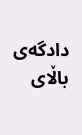دادگه‌ى باڵای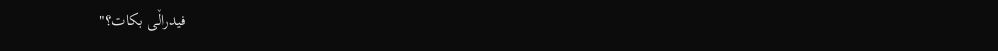فیدراڵی بكات؟"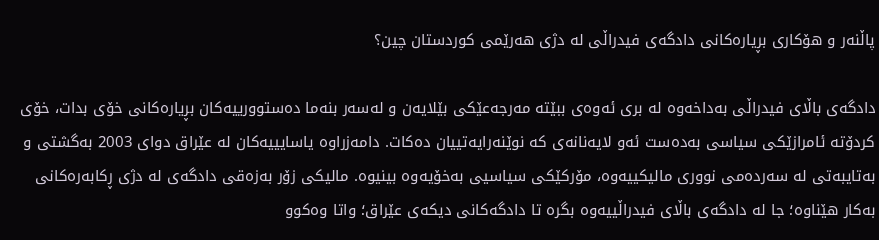پاڵنەر و هۆکاری بڕیارەکانی دادگه‌ی فیدراڵی لە دژی هەرێمی کوردستان چین؟

دادگه‌ى باڵای فیدراڵی به‌داخه‌وه‌ له‌ بری ئه‌وه‌ی ببێته‌ مه‌رجه‌عێكی بێلایه‌ن و له‌سه‌ر بنه‌ما ده‌ستوورییه‌كان بڕیاره‌كانی خۆی بدات، خۆی كردۆته‌ ئامرازێكی سیاسی به‌ده‌ست ئه‌و لایه‌نانه‌ی كه‌ نوێنه‌رایه‌تییان ده‌كات. دامه‌زراوه یاسایییه‌كان له‌ عێراق دوای 2003 به‌گشتی‌ و به‌تایبه‌تی له‌ سه‌رده‌می نووری مالیكییه‌وه،‌ مۆركێكی سیاسیی به‌خۆیه‌وه‌ بینیوه‌. مالیكی زۆر به‌زه‌قی دادگه‌ی له‌ دژی ڕكابه‌ره‌كانی به‌كار هێناوه‌؛ جا له‌ دادگه‌ى باڵای فیدراڵییه‌وه‌ بگره‌ تا دادگه‌كانی دیكه‌ی عێراق؛ واتا وه‌كوو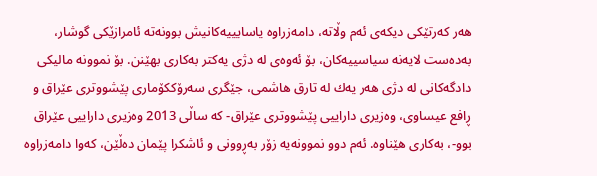هه‌ر كه‌رتێكی دیكه‌ی ئه‌م وڵاته‌، دامه‌زراوه‌ یاسایییه‌كانیش بوونه‌ته‌ ئامرازێكی گوشار، به‌ده‌ست لایه‌نه‌ سیاسییه‌كان، بۆ ئه‌وه‌ی له‌ دژی یه‌كتر به‌كاری بهێنن. بۆ نموونه‌ مالیكی دادگه‌كانی له‌ دژی هه‌ر یه‌ك له‌ تارق هاشمی، جێگری سه‌رۆككۆماری پێشووتری عێراق و ڕافع عیساوی، وه‌زیری داراییی پێشووتری عێراق- كه‌ ساڵی 2013 وه‌زیری داراییی عێراق بوو-، به‌كاری هێناوه‌. ئه‌م دوو نموونه‌یه‌ زۆر به‌ڕوونی و ئاشكرا پێمان ده‌ڵێن، كه‌وا دامه‌زراوه‌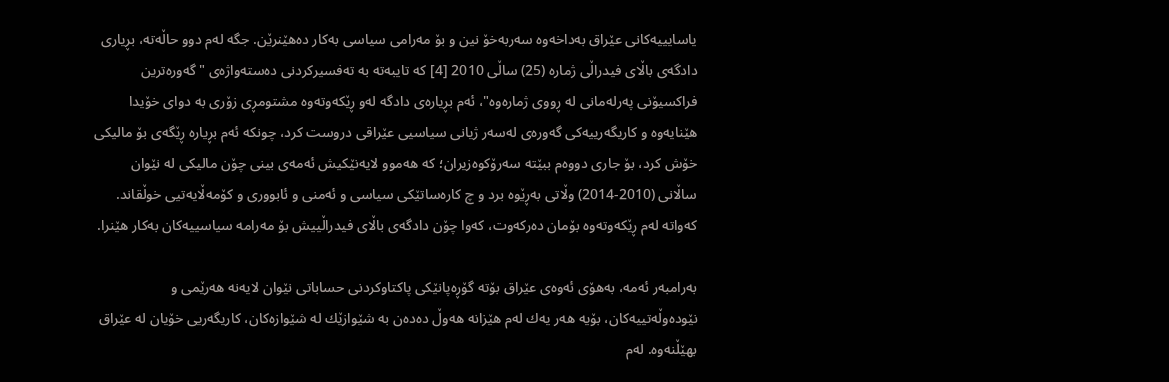یاسایییه‌كانی عێراق به‌داخه‌وه‌ سه‌ربه‌خۆ نین و بۆ مه‌رامی سیاسی به‌كار ده‌هێنرێن. جگه‌ له‌م دوو حاڵه‌ته،‌ بڕیاری دادگه‌ى باڵای فیدراڵی ژماره‌ (25) ساڵی 2010 [4] كه‌ تایبه‌ته‌ به‌ ته‌فسیركردنی ده‌سته‌واژه‌ی "گه‌وره‌ترین فراكسیۆنی په‌رله‌مانی له‌ ڕووی ژماره‌وه‌"، ئه‌م بڕیاره‌ی دادگه‌ له‌و ڕێكه‌وته‌وه‌ مشتومڕی زۆری به‌ دوای خۆیدا هێنایه‌وه‌ و كاریگه‌رییه‌كی گه‌وره‌ی له‌سه‌ر ژیانی سیاسیی عێراقی دروست كرد، چونكه‌ ئه‌م بڕیاره‌ ڕێگه‌ی بۆ مالیكی خۆش كرد، بۆ جاری دووه‌م ببێته‌ سه‌رۆكوه‌زیران؛ كه‌ هه‌موو لایه‌نێكیش ئه‌مه‌ی بینی چۆن مالیكی له‌ نێوان ساڵانی (2010-2014) وڵاتی به‌ڕێوه‌ برد و چ كاره‌ساتێكی سیاسی و ئه‌منی و ئابووری و كۆمه‌ڵایه‌تیی خوڵقاند. كه‌واته‌ له‌م ڕێكه‌وته‌وه‌ بۆمان ده‌ركه‌وت، كه‌وا چۆن دادگه‌ى باڵای فیدراڵییش بۆ مه‌رامه‌ سیاسییه‌كان به‌كار هێنرا.

به‌رامبه‌ر ئه‌مه،‌ به‌هۆی ئه‌وه‌ی عێراق بۆته‌ گۆڕه‌پانێكی پاكتاوكردنی حساباتی نێوان لایه‌نه‌ هه‌رێمی و نێوده‌وڵه‌تییه‌كان، بۆیه‌ هه‌ر یه‌ك له‌م هێزانه‌ هه‌وڵ ده‌ده‌ن به‌ شێوازێك له‌ شێوازه‌كان، كاریگه‌ریی خۆیان له‌ عێراق بهێڵنه‌وه‌. له‌م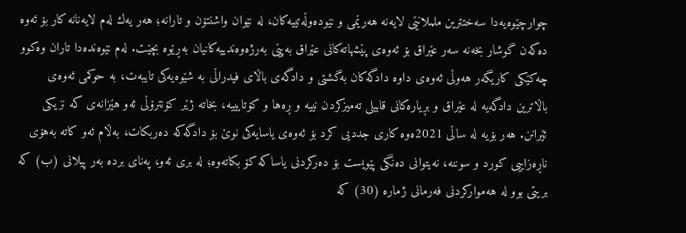چوارچێوه‌یه‌دا سه‌ختترین ململانێی لایه‌نه‌ هه‌رێمی و نێوده‌وڵه‌تییه‌كان، له‌ نێوان واشنتۆن و تارانه‌؛ هه‌ر یه‌ك له‌م لایه‌نانه‌ كار بۆ ئه‌وه‌ ده‌كه‌ن گوشار بخه‌نه‌ سه‌ر عێراق بۆ ئه‌وه‌ی پێشهاته‌كانی عێراق به‌پێی به‌رژه‌وه‌ندییه‌كانیان به‌ڕێوه‌ بچێت. له‌م نێوه‌نده‌دا تاران وه‌كوو چه‌كێكی كاریگه‌ر هه‌وڵی ئه‌وه‌ی داوه‌ دادگه‌كان به‌گشتی و دادگه‌ى باڵای فیدراڵی به‌ شێوه‌یه‌كی تایبه‌ت، به‌ حوكمی ئه‌وه‌ی باڵاترین دادگه‌یه‌ له‌ عێراق و بڕیاره‌كانی قابیلی ته‌میزكردن نییه و ڕه‌ها و كۆتایییه‌، بخا‌ته‌ ژێر كۆنترۆڵی ئه‌و هێزانه‌ی كه‌ نزیكی ئێرانن. هه‌ر بۆیه‌ له‌ ساڵی 2021ەوه‌ كاری جددیی كرد بۆ ئه‌وه‌ی یاسایه‌كی نوێ بۆ دادگه‌كه‌ ده‌ربكات، به‌ڵام ئه‌و كاته‌ به‌هۆی ناڕه‌زاییی كورد و سوننه‌، نه‌یتوانی ده‌نگی پێویست بۆ ده‌ركردنی یاساكه‌ كۆ بكاته‌وه‌؛ له‌ بری ئه‌و، په‌نای برده‌ به‌ر پیلانی (ب) كه‌ بریتی بوو له‌ هه‌مواركردنی فه‌رمانی ژماره‌ (30) كه‌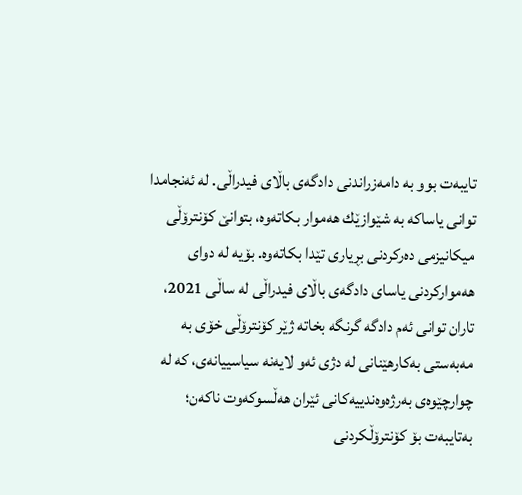تایبه‌ت بوو به‌ دامه‌زراندنی دادگه‌ى باڵای فیدراڵی. له‌ ئه‌نجامدا توانی یاساكه‌ به‌ شێوازێك هه‌موار بكاته‌وه‌، بتوانێ كۆنترۆڵی میكانیزمی ده‌ركردنی بڕیاری تێدا بكاته‌وه‌. بۆیه‌ له‌ دوای هه‌مواركردنی یاسای دادگه‌ى باڵای فیدراڵی له‌ ساڵی 2021، تاران توانی ئه‌م دادگه‌ گرنگه‌ بخاته‌ ژێر كۆنترۆڵی خۆی به‌ مه‌به‌ستی به‌كارهێنانی له‌ دژی ئه‌و لایه‌نه‌ سیاسییانه‌ی،‌ كه‌ له‌ چوارچێوه‌ی به‌رژه‌وه‌ندییه‌كانی ئێران هه‌ڵسوكه‌وت ناكه‌ن؛ به‌تایبه‌ت بۆ كۆنترۆڵكردنی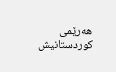هه‌رێمی كوردستانیش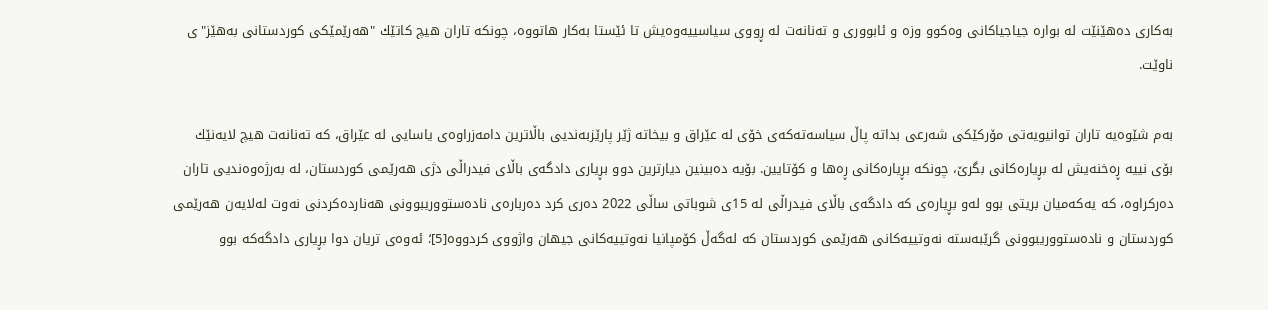به‌كاری ده‌هێنێت له‌ بواره‌ جیاجیاكانی وه‌كوو وزه‌ و ئابووری و ته‌نانه‌ت‌ له‌ ڕووی سیاسییه‌وه‌یش‌ تا ئێستا به‌كار هاتووه‌، چونكه‌ تاران هیچ كاتێك "هه‌رێمێكی كوردستانی به‌هێز"ی ناوێت.

به‌م شێوه‌یه‌ تاران توانیویه‌تی مۆركێكی شه‌رعی بداته‌ پاڵ سیاسه‌ته‌كه‌ی خۆی له‌ عێراق و بیخاته‌ ژێر پارێزبه‌ندیی باڵاترین دامه‌زراوه‌ی یاسایی له‌ عێراق، كه‌ ته‌نانه‌ت هیچ لایه‌نێك بۆی نییه‌ ڕه‌خنه‌یش له‌ بڕیاره‌كانی بگرێ، چونكه‌ بڕیاره‌كانی ڕه‌ها و كۆتایین. بۆیه‌ ده‌بینین دیارترین دوو بڕیاری دادگه‌ى باڵای فیدراڵی دژی هه‌رێمی كوردستان، له‌ به‌رژه‌وه‌ندیی تاران ده‌ركراوه‌، كه‌ یه‌كه‌میان بریتی بوو له‌و بڕیاره‌ی كه دادگه‌ى باڵای فیدراڵی‌ له‌ 15ی شوباتی ساڵی 2022 ده‌ری كرد ده‌رباره‌ی ناده‌ستووریبوونی هه‌نارده‌كردنی نه‌وت له‌لایه‌ن هه‌رێمی كوردستان و ناده‌ستووریبوونی گرێبه‌سته‌ نه‌وتییه‌كانی هه‌رێمی كوردستان كه‌ له‌گه‌ڵ كۆمپانیا نه‌وتییه‌كانی جیهان واژووی كردووه‌[5]؛ ئه‌وه‌ی تریان دوا بڕیاری دادگه‌كه‌ بوو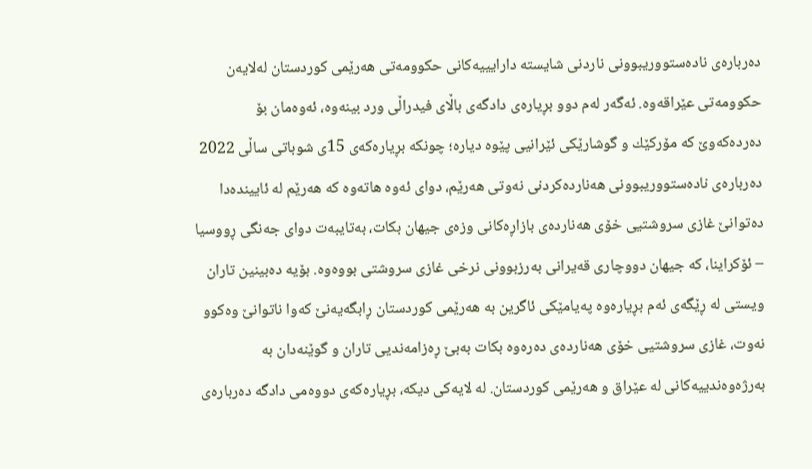ده‌رباره‌ی‌ ناده‌ستووریبوونی ناردنی شایسته‌ دارایییه‌كانی حكوومه‌تی هه‌رێمی كوردستان له‌لایه‌ن حكوومه‌تی عێراقه‌وه‌. ئه‌گه‌ر له‌م دوو بڕیاره‌ی دادگه‌ى باڵای فیدراڵی ورد بینه‌وه،‌ ئه‌وه‌مان بۆ ده‌رده‌كه‌وێ كه‌ مۆركێك و گوشارێكی ئێرانیی پێوه ‌دیاره‌؛ چونكه‌ بڕیاره‌كه‌ی 15ی شوباتی ساڵی 2022 ده‌رباره‌ی ناده‌ستووریبوونی هه‌نارده‌كردنی نه‌وتی هه‌رێم، دوای ئه‌وه‌ هاته‌وه‌ كه‌ هه‌رێم له‌ ئایینده‌دا‌ ده‌توانێ غازی سروشتیی خۆی هه‌نارده‌ی بازاڕه‌كانی وزه‌ی جیهان بكات، به‌تایبه‌ت دوای جه‌نگی ڕووسیا – ئۆكراینا، كه‌ جیهان دووچاری قه‌یرانی به‌رزبوونی نرخی غازی سروشتی بووه‌وه‌. بۆیه‌ ده‌بینین تاران ویستی له‌ ڕێگه‌ی ئه‌م بڕیاره‌وه‌ په‌یامێكی ئاگرین‌ به‌ هه‌رێمی كوردستان ڕابگه‌یه‌نێ كه‌وا ناتوانێ وه‌كوو نه‌وت، غازی سروشتیی خۆی هه‌نارده‌ی ده‌ره‌وه‌ بكات به‌بێ ڕه‌زامه‌ندیی تاران و گوێنه‌دان به‌ به‌رژه‌وه‌ندییه‌كانی له‌ عێراق و هه‌رێمی كوردستان. له‌ لایه‌كی دیكه‌، بڕیاره‌كه‌ی دووه‌می دادگه‌ ده‌رباره‌ی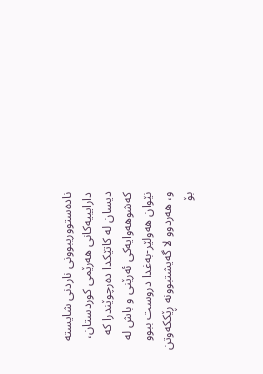ناده‌ستووریبوونی ناردنی شایسته‌ دارایییه‌كانی هه‌رێمی كوردستان، دیسان له‌ كاتێكدا ده‌رچوێندرا كه‌ كه‌شوهه‌وایه‌كی ئه‌رێنی و باش له‌ نێوان هه‌ولێر-به‌غدا دروست ببوو و، هه‌ردوو لا گه‌یشتبوونه‌ ڕێككه‌وتن بۆ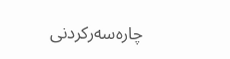چاره‌سه‌ركردنی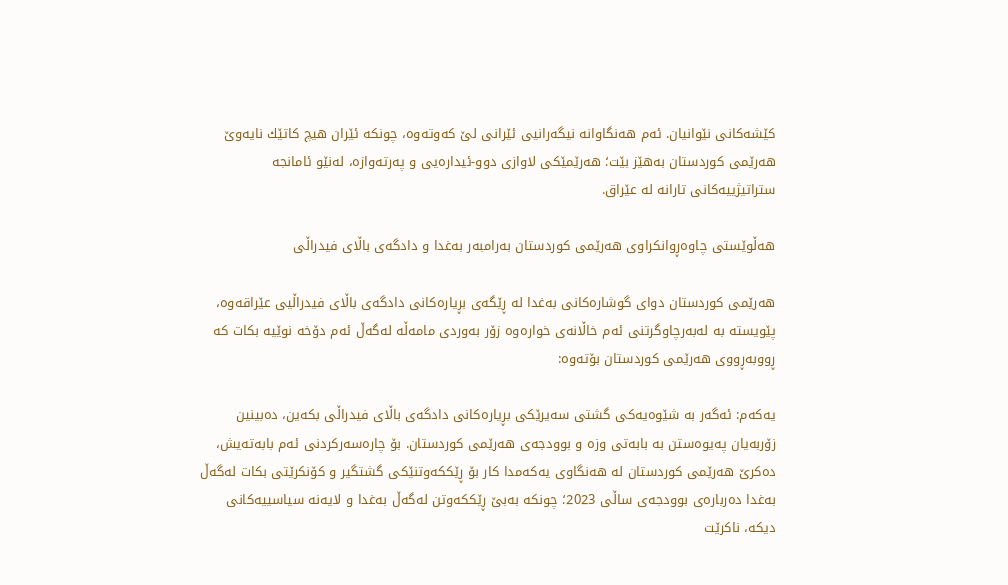كێشه‌كانی نێوانیان. ئه‌م هه‌نگاوانه‌ نیگه‌رانیی ئێرانی لێ كه‌وته‌وه‌، چونكه‌ ئێران هیچ كاتێك نایه‌وێ هه‌رێمی كوردستان به‌هێز بێت؛ هه‌رێمێكی لاوازی دوو-ئیداره‌یی و په‌رته‌وازه‌، له‌نێو ئامانجه‌ ستراتیژییه‌كانی تارانه‌ له‌ عێراق.

هه‌ڵوێستی چاوه‌ڕوانكراوی هه‌رێمی كوردستان به‌رامبه‌ر به‌غدا و دادگه‌ى باڵای فیدراڵی

هه‌رێمی كوردستان دوای گوشاره‌كانی به‌غدا له‌ ڕێگه‌ی بڕیاره‌كانی دادگه‌ى باڵای فیدراڵیی عێراقه‌وه‌، پێویسته‌ به‌ له‌به‌رچاوگرتنی ئه‌م خاڵانه‌ی خواره‌وه‌ زۆر به‌وردی مامه‌ڵه‌ له‌گه‌ڵ ئه‌م دۆخه نوێیه‌ بكات كه‌ ڕووبه‌ڕووی هه‌رێمی كوردستان بۆته‌وه‌:

یه‌كه‌م: ئه‌گه‌ر به‌ شێوه‌یه‌كی گشتی سه‌یرێكی بڕیاره‌كانی دادگه‌ى باڵای فیدراڵی بكه‌ین، ده‌بینین زۆربه‌یان په‌یوه‌ستن به‌ بابه‌تی وزه‌ و بوودجه‌ی هه‌رێمی كوردستان. بۆ چاره‌سه‌ركردنی ئه‌م بابه‌ته‌یش، ده‌كرێ هه‌رێمی كوردستان له‌ هه‌نگاوی یه‌كه‌مدا كار بۆ ڕێككه‌وتنێكی گشتگیر و كۆنكرێتی بكات له‌گه‌ڵ به‌غدا ده‌رباره‌ی بوودجه‌ی ساڵی 2023؛ چونكه‌ به‌بێ ڕێككه‌وتن له‌گه‌ڵ به‌غدا و لایه‌نه‌ سیاسییه‌كانی دیكه،‌ ناكرێت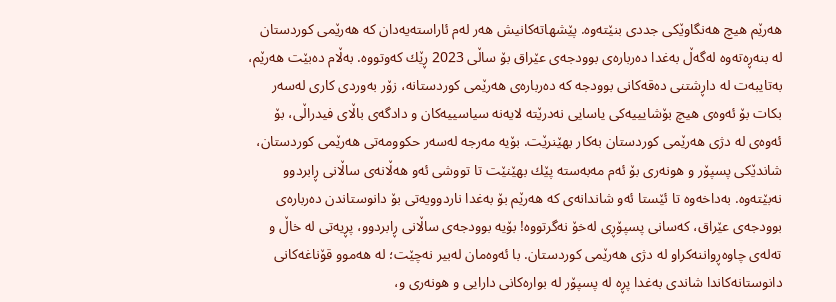هه‌رێم هیچ هه‌نگاوێكی جددی بنێته‌وه‌. پێشهاته‌كانیش هه‌ر له‌م ئاراسته‌یه‌دان كه‌ هه‌رێمی كوردستان له‌ بنه‌ڕه‌ته‌وه‌ له‌گه‌ڵ به‌غدا ده‌رباره‌ی بوودجه‌ی عێراق بۆ ساڵی 2023 ڕێك كه‌وتووه‌. به‌ڵام ده‌بێت هه‌رێم، به‌تایبه‌ت له‌ داڕشتنی ده‌قه‌كانی بوودجه‌ كه‌ ده‌رباره‌ی هه‌رێمی كوردستانه‌، زۆر به‌وردی كاری له‌سه‌ر بكات بۆ ئه‌وه‌ی هیچ بۆشایییه‌كی یاسایی نه‌درێته‌ لایه‌نه‌ سیاسییه‌كان و دادگه‌ى باڵای فیدراڵی، بۆ ئه‌وه‌ی له‌ دژی هه‌رێمی كوردستان به‌كار بهێنرێت. بۆیه‌ مه‌رجه‌ له‌سه‌ر حكوومه‌تی هه‌رێمی كوردستان، شاندێكی پسپۆر و هونه‌ری بۆ ئه‌م مه‌به‌سته‌ پێك بهێنێت تا تووشی ئه‌و هه‌ڵانه‌ی ساڵانی ڕابردوو نه‌بێته‌وه‌. به‌داخه‌وه‌ تا ئێستا ئه‌و شاندانه‌ی كه‌ هه‌رێم بۆ به‌غدا ناردوویه‌تی بۆ دانوستاندن ده‌رباره‌ی بوودجه‌ی عێراق، كه‌سانی پسپۆڕی له‌خۆ نه‌گرتووه‌! بۆیه‌ بوودجه‌ی‌ ساڵانی ڕابردوو، پڕیه‌تی له‌ خاڵ و ته‌له‌ی چاوه‌ڕواننه‌كراو له‌ دژی هه‌رێمی كوردستان. با ئه‌وه‌مان له‌بیر نه‌چێت؛ له‌ هه‌موو قۆناغه‌كانی دانوستانه‌كاندا شاندی به‌غدا پڕه‌ له‌ پسپۆر له‌ بواره‌كانی دارایی و هونه‌ری و،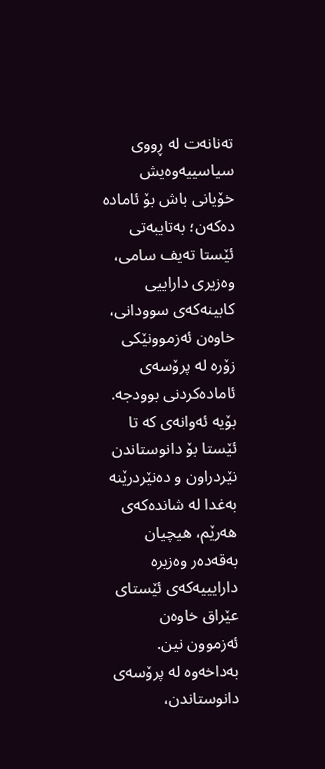ته‌نانه‌ت‌ له‌ ڕووی سیاسییه‌وه‌یش خۆیانی باش بۆ ئاماده‌ ده‌كه‌ن؛ به‌تایبه‌تی ئێستا ته‌یف سامی، وه‌زیری داراییی كابینه‌كه‌ی سوودانی، خاوه‌ن ئه‌زموونێكی زۆره‌ له‌ پرۆسه‌ی ئاماده‌كردنی بوودجه‌. بۆیه‌ ئه‌وانه‌ی كه‌ تا ئێستا بۆ دانوستاندن نێردراون و ده‌نێردرێنه‌ به‌غدا له‌ شانده‌كه‌ی هه‌رێم، هیچیان به‌قه‌ده‌ر وه‌زیره‌ دارایییه‌كه‌ی ئێستای عێراق خاوه‌ن ئه‌زموون نین. به‌داخه‌وه‌ له‌ پرۆسه‌ی دانوستاندن،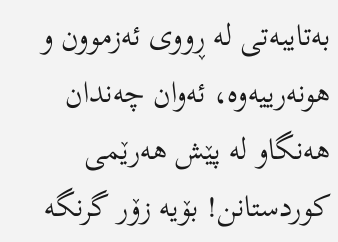به‌تایبه‌تی له‌ ڕووی ئه‌زموون و هونه‌رییه‌وه،‌ ئه‌وان چه‌ندان هه‌نگاو له‌ پێش هه‌رێمی كوردستانن! بۆیه‌ زۆر گرنگه‌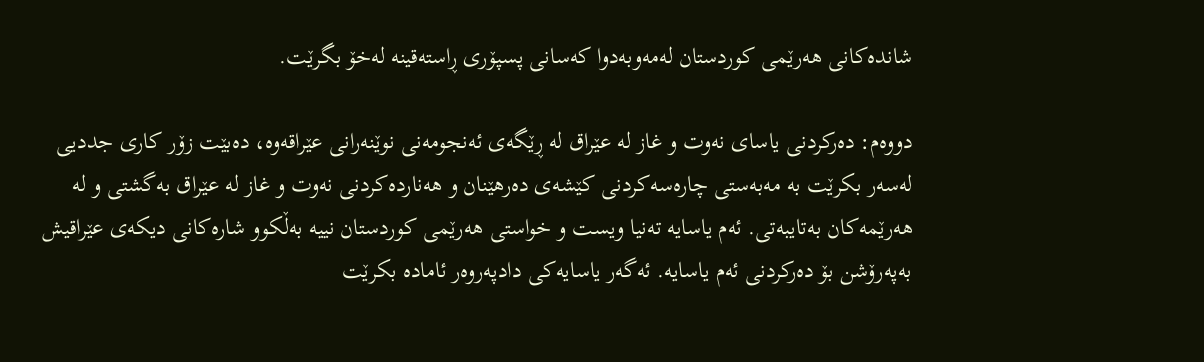شانده‌كانی هه‌رێمی كوردستان له‌مه‌وبه‌دوا كه‌سانی پسپۆری ڕاسته‌قینه‌ له‌خۆ بگرێت.

دووه‌م: ده‌ركردنی یاسای نه‌وت و غاز له‌ عێراق له‌ ڕێگه‌ی ئه‌نجومه‌نی نوێنه‌رانی عێراقه‌وه،‌ ده‌بێت زۆر كاری جددیی له‌سه‌ر بكرێت به‌ مه‌به‌ستی چاره‌سه‌كردنی كێشه‌ی ده‌رهێنان و هه‌نارده‌كردنی نه‌وت و غاز له‌ عێراق به‌گشتی و له‌ هه‌رێمه‌كان به‌تایبه‌تی. ئه‌م یاسایه‌ ته‌نیا ویست و خواستی هه‌رێمی كوردستان نییه‌ به‌ڵكوو شاره‌كانی دیكه‌ی عێراقیش به‌په‌رۆشن بۆ ده‌ركردنی ئه‌م یاسایه‌. ئه‌گه‌ر یاسایه‌كی دادپه‌روه‌ر ئاماده‌ بكرێت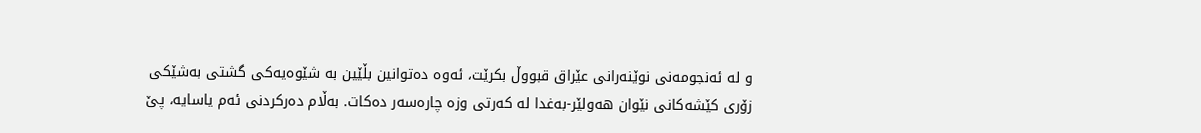و له‌ ئه‌نجومه‌نی نوێنه‌رانی عێراق قبووڵ بكرێت، ئه‌وه‌ ده‌توانین بڵێین به‌ شێوه‌یه‌كی گشتی به‌شێكی زۆری كێشه‌كانی نێوان هه‌ولێر-به‌غدا له‌ كه‌رتی وزه‌ چاره‌سه‌ر ده‌كات. به‌ڵام ده‌ركردنی ئه‌م یاسایه‌، پێ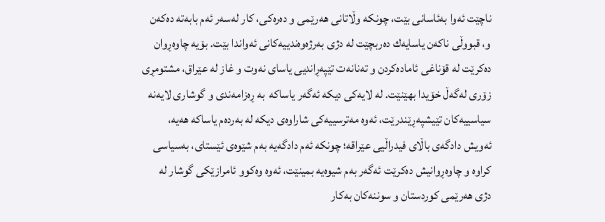ناچێت ئه‌وا به‌ئاسانی بێت، چونكه‌ وڵاتانی هه‌رێمی و ده‌ره‌كی، كار له‌سه‌ر ئه‌م بابه‌ته‌ ده‌كه‌ن و، قبووڵی ناكه‌ن یاسایه‌ك ده‌ربچێت له‌ دژی به‌رژه‌وه‌ندییه‌كانی ئه‌واندا بێت. بۆیه‌ چاوه‌ڕوان ده‌كرێت له‌ قۆناغی ئاماده‌كردن و ته‌نانه‌ت تێپه‌ڕاندیی یاسای نه‌وت و غاز له‌ عێراق، مشتومڕی زۆری له‌گه‌ڵ خۆیدا بهێنێت. له‌ لایه‌كی دیكه‌ ئه‌گه‌ر یاساكه‌  به‌ ڕه‌زامه‌ندی و گوشاری لایه‌نه‌ سیاسییه‌كان تێیشپه‌ڕێندرێت، ئه‌وه‌ مه‌ترسییه‌كی شاراوه‌ی دیكه‌ له ‌به‌رده‌م یاساكه‌ هه‌یه‌، ئه‌ویش دادگه‌ى باڵای فیدراڵیی عێراقه‌؛ چونكه‌ ئه‌م دادگه‌یه‌ به‌م شێوه‌ی ئێستای، به‌سیاسی كراوه‌ و چاوه‌ڕوانیش ده‌كرێت ئه‌گه‌ر به‌م شیوه‌یه‌ بمینێت، ئه‌وه‌ وه‌كوو ئامرازێكی گوشار له‌ دژی هه‌رێمی كوردستان و سوننه‌كان به‌كار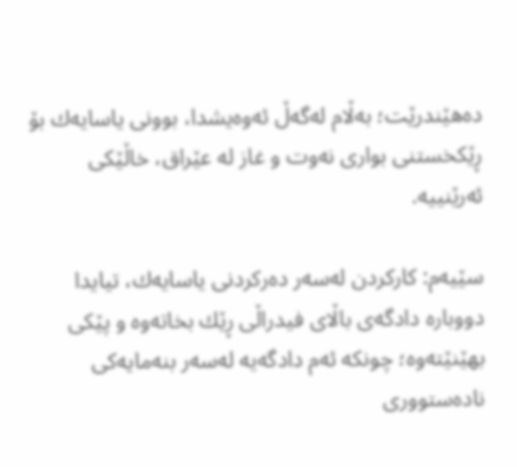ده‌هێندرێت؛ به‌ڵام له‌گه‌ڵ ئه‌وه‌یشدا، بوونی یاسایه‌ك بۆ ڕێكخستنی بواری نه‌وت و غاز له‌ عێراق، خاڵێكی ئه‌رێنییه‌.

سێیه‌م: كاركردن له‌سه‌ر ده‌ركردنی یاسایه‌ك، تیایدا دووباره‌ دادگه‌ى باڵای فیدراڵی ڕێك بخاته‌وه‌ و پێكی بهێنێته‌وه‌؛ چونكه‌ ئه‌م دادگه‌یه‌ له‌سه‌ر بنه‌مایه‌كی ناده‌ستووری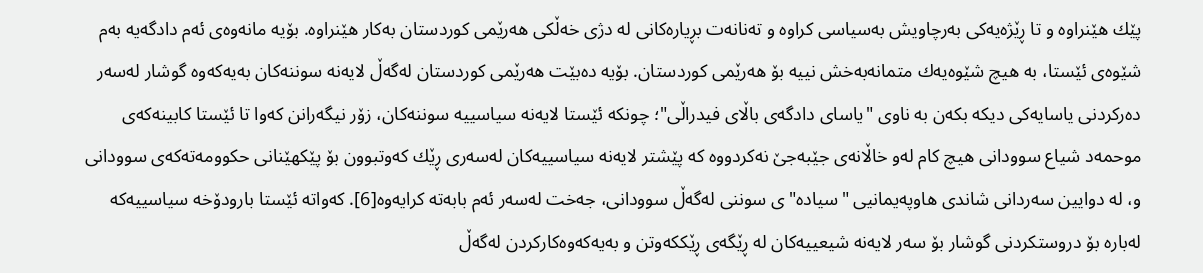پێك هێنراوه‌ و تا ڕێژه‌یه‌كی به‌رچاویش به‌سیاسی كراوه‌ و ته‌نانه‌ت بڕیاره‌كانی له‌ دژی خه‌ڵكی هه‌رێمی كوردستان به‌كار هێنراوه‌. بۆیه‌ مانه‌وه‌ی ئه‌م دادگه‌یه‌ به‌م شێوه‌ی ئێستا، به‌ هیچ شێوه‌یه‌ك متمانه‌به‌خش نییه‌ بۆ هه‌رێمی كوردستان. بۆیه‌ ده‌بێت هه‌رێمی كوردستان له‌گه‌ڵ لایه‌نه‌ سوننه‌كان به‌یه‌كه‌وه‌ گوشار له‌سه‌ر ده‌ركردنی یاسایه‌كی دیكه بكه‌ن به‌ ناوی "یاسای دادگه‌ى باڵای فیدراڵی"؛ چونكه‌ ئێستا لایه‌نه‌ سیاسییه‌ سوننه‌كان، زۆر نیگه‌رانن كه‌وا تا ئێستا كابینه‌كه‌ی موحمه‌د شیاع سوودانی هیچ كام له‌و خاڵانه‌ی جێبه‌جێ نه‌كردووه‌ كه‌ پێشتر لایه‌نه‌ سیاسییه‌كان له‌سه‌ری ڕێك كه‌وتبوون بۆ پێكهێنانی حكوومه‌ته‌كه‌ی سوودانی و، له‌ دوایین سه‌ردانی شاندی هاوپه‌یمانیی "سیاده‌"ی سوننی له‌گه‌ڵ سوودانی، جه‌خت له‌سه‌ر ئه‌م بابه‌ته‌ كرایه‌وه‌[6]. كه‌واته‌ ئێستا بارودۆخه‌ سیاسییه‌كه‌ له‌باره‌ بۆ دروستكردنی گوشار بۆ سه‌ر لایه‌نه‌ شیعییه‌كان له‌ ڕێگه‌ی ڕێككه‌وتن و به‌یه‌كه‌وه‌كاركردن له‌گه‌ڵ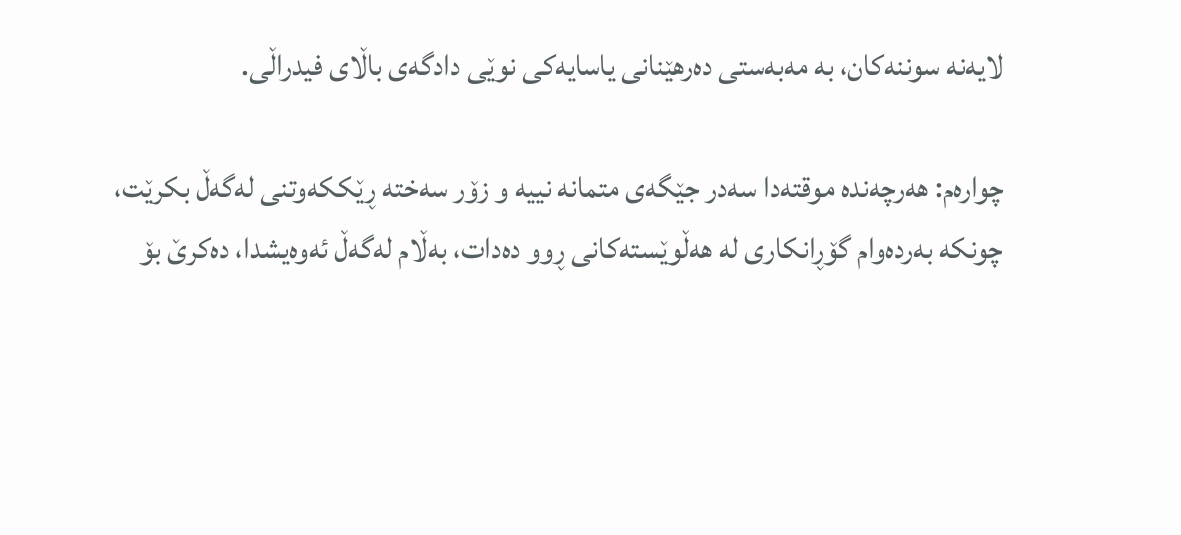لایه‌نه‌ سوننه‌كان، به‌ مه‌به‌ستی ده‌رهێنانی یاسایه‌كی نوێی دادگه‌ى باڵای فیدراڵی.

چواره‌م: هه‌رچه‌نده‌ موقته‌دا سه‌در جێگه‌ی متمانه‌ نییه‌ و زۆر سه‌خته‌ ڕێككه‌وتنی له‌گه‌ڵ بكرێت، چونكه‌ به‌رده‌وام گۆڕانكاری له‌ هه‌ڵوێسته‌كانی ڕوو ده‌دات، به‌ڵام له‌گه‌ڵ ئه‌وه‌یشدا، ده‌كرێ بۆ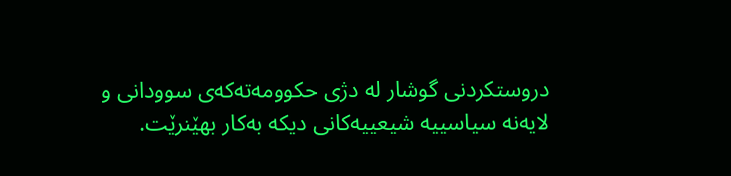دروستكردنی گوشار له‌ دژی حكوومه‌ته‌كه‌ی سوودانی و لایه‌نه‌ سیاسییه‌ شیعییه‌كانی دیكه‌ به‌كار بهێنرێت.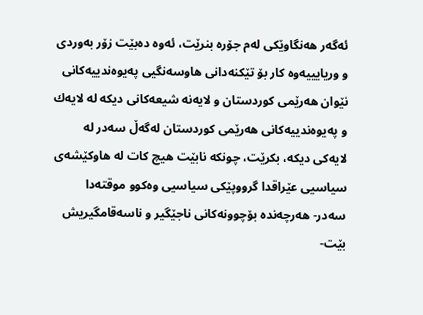ئه‌گه‌ر هه‌نگاوێكی له‌م جۆره‌ بنرێت، ئه‌وه‌ ده‌بێت زۆر به‌وردی و وریایییه‌وه‌ كار بۆ تێكنه‌دانی هاوسه‌نگیی په‌یوه‌ندییه‌كانی نێوان هه‌رێمی كوردستان و لایه‌نه‌ شیعه‌كانی دیكه‌ له‌ لایه‌ك و په‌یوه‌ندییه‌كانی هه‌رێمی كوردستان له‌گه‌ڵ سه‌در له‌ لایه‌كی دیكه، بكرێت، چونكه‌ نابێت هیچ كات له‌ هاوكێشه‌ی سیاسیی عێراقدا گرووپێكی سیاسیی وه‌كوو موقته‌دا سه‌در- هه‌رچه‌نده‌ بۆچوونه‌كانی ناجێگیر و ناسه‌قامگیریش بێت-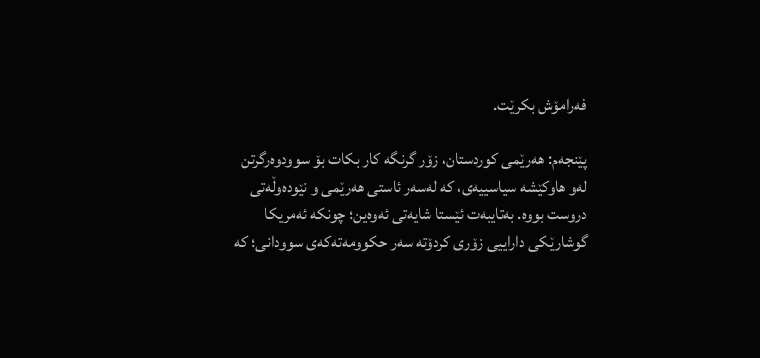فه‌رامۆش بكرێت.

پێنجه‌م: هه‌رێمی كوردستان، زۆر گرنگه‌ كار بكات بۆ سوودوه‌رگرتن له‌و هاوكێشه‌ سیاسییه‌ی، كه‌ له‌سه‌ر ئاستی هه‌رێمی و نێوده‌وڵه‌تی دروست بووه‌. به‌تایبه‌ت ئێستا شایه‌تی ئه‌وه‌ین؛ چونكه ‌ئه‌مریكا گوشارێكی داراییی زۆری كردۆته‌ سه‌ر حكوومه‌ته‌كه‌ی سوودانی؛ كه‌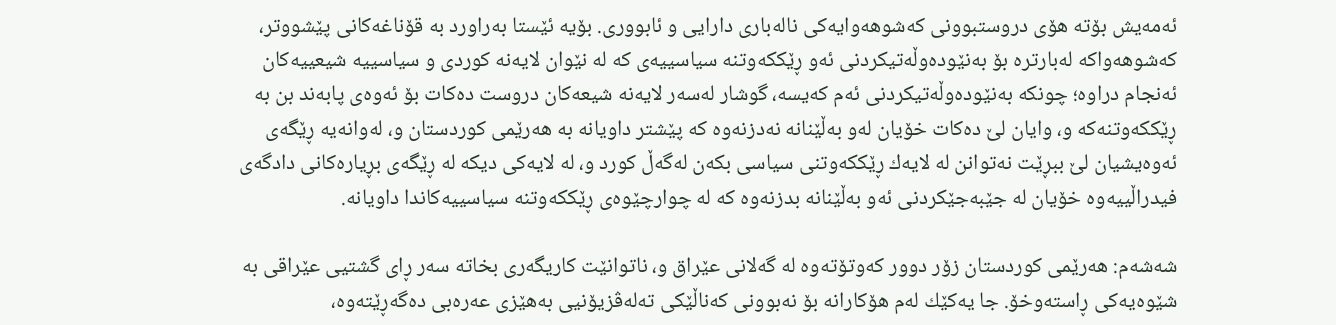ئه‌مه‌یش بۆته‌ هۆی دروستبوونی كه‌شوهه‌وایه‌كی ناله‌باری دارایی و ئابووری. بۆیه‌ ئێستا به‌راورد به‌ قۆناغه‌كانی پێشووتر، كه‌شوهه‌واكه‌ له‌بارتره‌ بۆ به‌نێوده‌وڵه‌تیكردنی ئه‌و ڕێككه‌وتنه‌ سیاسییه‌ی كه‌ له‌ نێوان لایه‌نه‌ كوردی و سیاسییه‌ شیعییه‌كان ئه‌نجام دراوه‌؛ چونكه‌ به‌نێوده‌وڵه‌تیكردنی ئه‌م كه‌یسه،‌ گوشار له‌سه‌ر لایه‌نه‌ شیعه‌كان دروست ده‌كات بۆ ئه‌وه‌ی پابه‌ند بن به‌ ڕێككه‌وتنه‌كه‌ و، وایان لێ ده‌كات خۆیان له‌و به‌ڵێنانه‌ نه‌دزنه‌وه‌ كه‌ پێشتر داویانه‌ به‌ هه‌رێمی كوردستان و، له‌وانه‌یه‌ ڕێگه‌ی ئه‌وه‌یشیان لێ ببڕێت نه‌توانن له‌ لایه‌ك ڕێككه‌وتنی سیاسی بكه‌ن له‌گه‌ڵ كورد و، له‌ لایه‌كی دیكه‌ له‌ ڕێگه‌ی بڕیاره‌كانی دادگه‌ی فیدراڵییه‌وه‌ خۆیان له‌ جێبه‌جێكردنی ئه‌و به‌ڵێنانه‌ بدزنه‌وه‌ كه‌ له‌ چوارچێوه‌ی ڕێككه‌وتنه‌ سیاسییه‌كاندا داویانه.

شه‌شه‌م: هه‌رێمی كوردستان زۆر دوور كه‌وتۆته‌وه‌‌ له ‌گه‌لانی عێراق و، ناتوانێت كاریگه‌ری بخاته ‌سه‌ر ڕای گشتیی عێراقی به‌ شێوه‌یه‌كی ڕاسته‌وخۆ. جا یه‌كێك له‌م هۆكارانه‌ بۆ نه‌بوونی كه‌ناڵێكی ته‌له‌ڤزیۆنیی به‌هێزی عه‌ره‌بی ده‌گه‌ڕێته‌وه‌،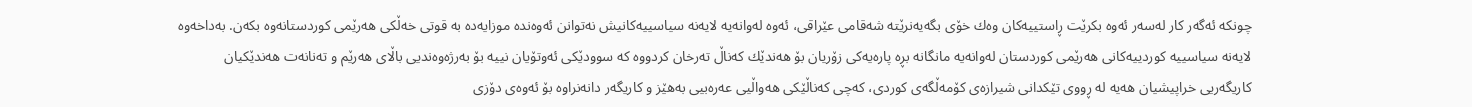چونكه‌ ئه‌گه‌ر كار له‌سه‌ر ئه‌وه‌ بكرێت ڕاستییه‌كان وه‌ك خۆی بگه‌یه‌نرێته‌ شه‌قامی عێراقی، ئه‌وه‌ له‌وانه‌یه‌ لایه‌نه‌ سیاسییه‌كانیش نه‌توانن ئه‌وه‌نده‌ موزایه‌ده‌ به‌ قوتی خه‌ڵكی هه‌رێمی كوردستانه‌وه‌ بكه‌ن. به‌داخه‌وه‌ لایه‌نه‌ سیاسییه‌ كوردییه‌كانی هه‌رێمی كوردستان له‌وانه‌یه‌ مانگانه‌ بڕه‌ پاره‌یه‌كی زۆریان بۆ هه‌ندێك كه‌ناڵ ته‌رخان كردووه‌ كه‌ سوودێكی ئه‌وتۆیان نییه‌ بۆ به‌رژه‌وه‌ندیی باڵای هه‌رێم و ته‌نانه‌ت هه‌ندێكیان كاریگه‌ریی خراپیشیان هه‌یه‌ له‌ ڕووی تێكدانی شیرازه‌ی كۆمه‌ڵگه‌ی كوردی، كه‌چی كه‌ناڵێكی هه‌واڵیی عه‌ره‌بیی به‌هێز و كاریگه‌ر دانه‌نراوه‌ بۆ ئه‌وه‌ی دۆزی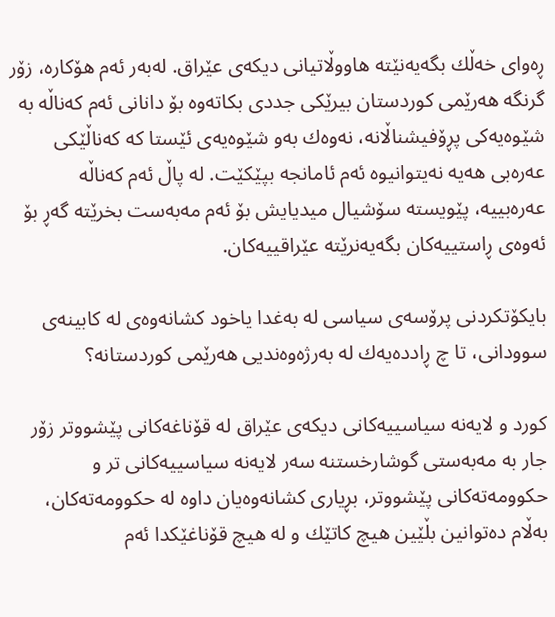ڕه‌وای خه‌ڵك بگه‌یه‌نێته‌ هاووڵاتیانی دیكه‌ی عێراق. له‌به‌ر ئه‌م هۆكاره‌، زۆر گرنگه‌ هه‌رێمی كوردستان بیرێكی جددی بكاته‌وه‌ بۆ دانانی ئه‌م كه‌ناڵه‌ به‌ شێوه‌یه‌كی پڕۆفیشناڵانه،‌ نه‌وه‌ك به‌و شێوه‌یه‌ی ئێستا كه‌ كه‌ناڵێكی عه‌ره‌بی هه‌یه‌ نه‌یتوانیوه‌ ئه‌م ئامانجه‌ بپێكێت. له‌ پاڵ ئه‌م كه‌ناڵه‌ عه‌ره‌بییه،‌ پێویسته‌ سۆشیال میدیایش بۆ ئه‌م مه‌به‌ست بخرێته ‌گه‌ڕ بۆ ئه‌وه‌ی ڕاستییه‌كان بگه‌یه‌نرێته‌ عێراقییه‌كان.

بایكۆتكردنی پرۆسه‌ی سیاسی له‌ به‌غدا یاخود كشانه‌وه‌ی له‌ كابینه‌ی سوودانی، تا چ ڕادده‌یه‌ك له‌ به‌رژه‌وه‌ندیی هه‌رێمی كوردستانه‌؟

كورد و لایه‌نه‌ سیاسییه‌كانی دیكه‌ی عێراق له‌ قۆناغه‌كانی پێشووتر زۆر جار به‌ مه‌به‌ستی گوشارخستنه‌ سه‌ر لایه‌نه‌ سیاسییه‌كانی تر و حكوومه‌ته‌كانی پێشووتر، بڕیاری كشانه‌وه‌یان داوه‌ له‌ حكوومه‌ته‌كان، به‌ڵام ده‌توانین بڵێین هیچ كاتێك و له‌ هیچ قۆناغێكدا ئه‌م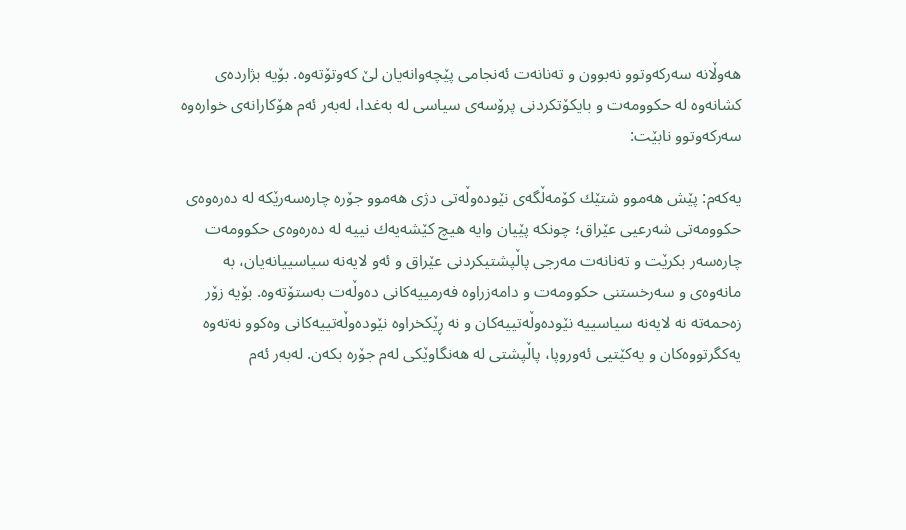هه‌وڵانه‌ سه‌ركه‌وتوو نه‌بوون و ته‌نانه‌ت ئه‌نجامی پێچه‌وانه‌یان لێ كه‌وتۆته‌وه‌. بۆیه‌ بژارده‌ی كشانه‌وه‌ له‌ حكوومه‌ت و بایكۆتكردنی پرۆسه‌ی سیاسی له‌ به‌غدا، له‌به‌ر ئه‌م هۆكارانه‌ی خواره‌وه‌ سه‌ركه‌وتوو نابێت:

یه‌كه‌م: پێش هه‌موو شتێك كۆمه‌ڵگه‌ی نێوده‌وڵه‌تی دژی هه‌موو جۆره‌ چاره‌سه‌رێكه‌ له‌ ده‌ره‌وه‌ی حكوومه‌تی شه‌رعیی عێراق؛ چونكه‌ پێیان وایه‌ هیچ كێشه‌یه‌ك نییه‌ له‌ ده‌ره‌وه‌ی حكوومه‌ت چاره‌سه‌ر بكرێت و ته‌نانه‌ت مه‌رجی پاڵپشتیكردنی عێراق و ئه‌و لایه‌نه‌ سیاسییانه‌یان، به‌ مانه‌وه‌ی و سه‌رخستنی حكوومه‌ت و دامه‌زراوه‌ فه‌رمییه‌كانی ده‌وڵه‌ت به‌ستۆته‌وه‌. بۆیه‌ زۆر زه‌حمه‌ته‌ نه‌ لایه‌نه‌ سیاسییه‌ نێوده‌وڵه‌تییه‌كان و نه‌ ڕێكخراوه‌ نێوده‌وڵه‌تییه‌كانی وه‌كوو نه‌ته‌وه‌ یه‌كگرتووه‌كان و یه‌كێتیی ئه‌وروپا، پاڵپشتی له‌ هه‌نگاوێكی له‌م جۆره‌ بكه‌ن. له‌به‌ر ئه‌م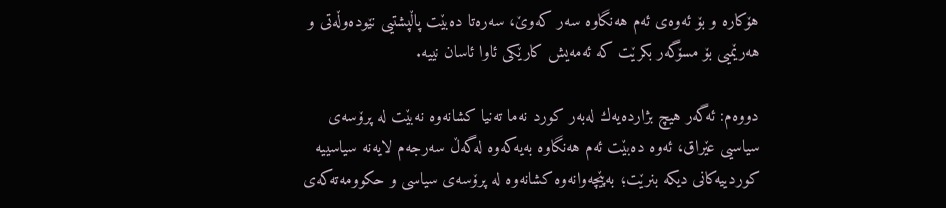هۆكاره‌ و بۆ ئه‌وه‌ی ئه‌م هه‌نگاوه‌ سه‌ر كه‌وێ، سه‌ره‌تا ده‌بێت پاڵپشتیی نێوده‌وڵه‌تی و هه‌رێمیی بۆ مسۆگه‌ر بكرێت كه‌ ئه‌مه‌یش كارێكی ئاوا ئاسان نییه‌.

دووه‌م: ئه‌گه‌ر هیچ بژارده‌یه‌ك له‌به‌ر كورد نه‌ما ته‌نیا كشانه‌وه‌ نه‌بێت له‌ پرۆسه‌ی سیاسیی عێراق، ئه‌وه‌ ده‌بێت ئه‌م هه‌نگاوه‌ به‌یه‌كه‌وه‌ له‌گه‌ڵ سه‌رجه‌م لایه‌نه‌ سیاسییه‌ كوردییه‌كانی دیكه‌ بنرێت؛ به‌پێچه‌وانه‌وه‌ كشانه‌وه‌ له‌ پرۆسه‌ی سیاسی و حكوومه‌ته‌كه‌ی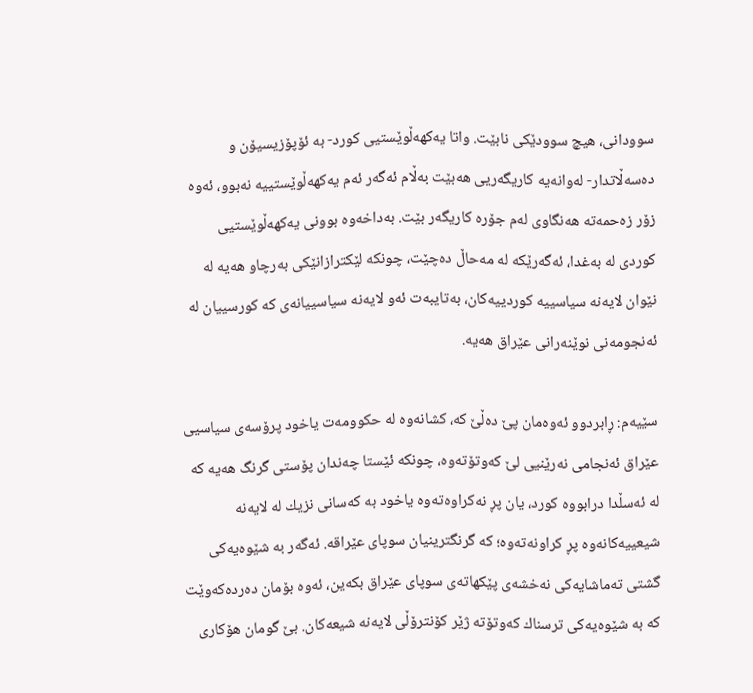سوودانی، هیچ سوودێكی نابێت. واتا یه‌كهه‌‌ڵوێستیی كورد- به‌ ئۆپۆزیسیۆن و ده‌سه‌ڵاتدار- له‌وانه‌یه‌ كاریگه‌ریی هه‌بێت به‌ڵام ئه‌گه‌ر ئه‌م یه‌كهه‌ڵوێستییه‌ نه‌بوو، ئه‌وه‌ زۆر زه‌حمه‌ته‌ هه‌نگاوی له‌م جۆره‌ كاریگه‌ر بێت. به‌داخه‌وه‌ بوونی یه‌كهه‌ڵوێستیی كوردی له‌ به‌غدا، ئه‌گه‌رێكه‌ له‌ مه‌حاڵ ده‌چێت، چونكه‌ لێكترازانێكی به‌رچاو هه‌یه‌ له‌ نێوان لایه‌نه‌ سیاسییه‌ كوردییه‌كان، به‌تایبه‌ت ئه‌و لایه‌نه‌ سیاسییانه‌ی كه‌ كورسییان له‌ ئه‌نجومه‌نی نوێنه‌رانی عێراق هه‌یه‌.

سێیه‌م: ڕابردوو ئه‌وه‌مان پێ ده‌ڵێ كه‌، كشانه‌وه‌ له‌ حكوومه‌ت یاخود پرۆسه‌ی سیاسیی عێراق ئه‌نجامی نه‌رێنیی لێ كه‌وتۆته‌وه‌، چونكه‌ ئێستا چه‌ندان پۆستی گرنگ هه‌یه‌ كه‌ له‌ ئه‌سڵدا درابووه‌ كورد، یان پڕ نه‌كراوه‌ته‌وه‌ یاخود به‌ كه‌سانی نزیك له ‌لایه‌نه‌ شیعییه‌كانه‌وه‌ پڕ كراونه‌‌ته‌وه‌؛ كه‌ گرنگترینیان سوپای عێراقه‌. ئه‌گه‌ر به‌ شێوه‌یه‌كی گشتی ته‌ماشایه‌كی نه‌خشه‌ی پێكهاته‌ی سوپای عێراق بكه‌ین، ئه‌وه‌ بۆمان ده‌رده‌كه‌وێت كه‌ به‌ شێوه‌یه‌كی ترسناك كه‌وتۆته‌ ژێر كۆنترۆڵی لایه‌نه‌ شیعه‌كان. بێ گومان هۆكاری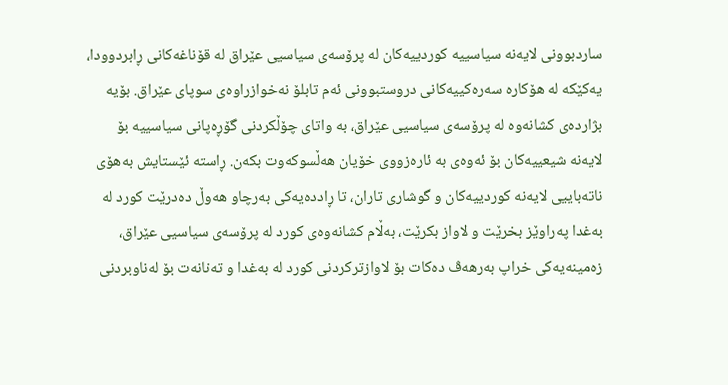ساردبوونی لایه‌نه‌ سیاسییه‌ كوردییه‌كان له‌ پرۆسه‌ی سیاسیی عێراق له‌ قۆناغه‌كانی ڕابردوودا، یه‌كێكه‌ له‌ هۆكاره‌ سه‌ره‌كییه‌كانی دروستبوونی ئه‌م تابلۆ‌ نه‌خوازراوه‌ی سوپای عێراق. بۆیه‌ بژارده‌ی كشانه‌وه‌ له‌ پرۆسه‌ی سیاسیی عێراق، به‌ واتای چۆڵكردنی گۆڕه‌پانی سیاسییه‌ بۆ لایه‌نه‌ شیعییه‌كان بۆ ئه‌وه‌ی به‌ ئاره‌زووی خۆیان هه‌ڵسوكه‌وت بكه‌ن. ڕاسته‌ ئێستایش به‌هۆی ناته‌باییی لایه‌نه‌ كوردییه‌كان و گوشاری تاران، تا ڕادده‌یه‌كی به‌رچاو هه‌وڵ ده‌درێت كورد له‌ به‌غدا په‌راوێز بخرێت و لاواز بكرێت، به‌ڵام كشانه‌وه‌ی كورد له‌ پرۆسه‌ی سیاسیی عێراق، زه‌مینه‌یه‌كی خراپ به‌رهه‌ڤ‌ ده‌كات بۆ لاوازتركردنی كورد له‌ به‌غدا و ته‌نانه‌ت بۆ له‌ناوبردنی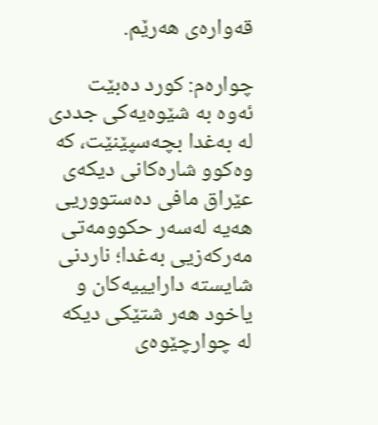قه‌واره‌ی هه‌رێم.

چواره‌م: كورد ده‌بێت ئه‌وه‌ به‌ شێوه‌یه‌كی جددی له‌ به‌غدا بچه‌سپێنێت، كه‌ وه‌كوو شاره‌كانی دیكه‌ی عێراق مافی ده‌ستووریی هه‌یه‌ له‌سه‌ر حكوومه‌تی مه‌ركه‌زیی به‌غدا؛ ناردنی شایسته‌ دارایییه‌كان و یاخود هه‌ر شتێكی دیكه‌ له‌ چوارچێوه‌ی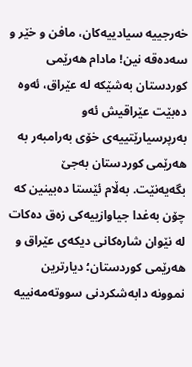خه‌رجییه‌ سیادییه‌كان، مافن و خێر و سه‌ده‌قه‌ نین! مادام هه‌رێمی كوردستان به‌شێكه‌ له‌ عێراق، ئه‌وه‌ ده‌بێت عێراقیش ئه‌و به‌رپرسیار‌ێتییه‌ی خۆی به‌رامبه‌ر به‌ هه‌رێمی كوردستان به‌جێ بگه‌یه‌نێت. به‌ڵام ئێستا ده‌بینین كه‌ چۆن به‌غدا جیاوازییه‌كی زه‌ق ده‌كات له‌ نێوان شاره‌كانی دیكه‌ی عێراق و هه‌رێمی كوردستان؛ دیارترین نموونه‌ دابه‌شكردنی سووته‌مه‌نییه‌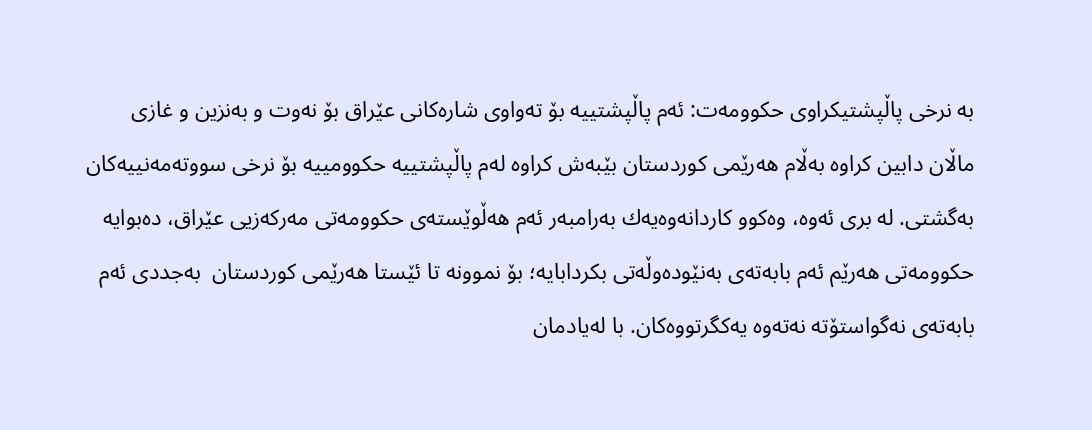به‌ نرخی پاڵپشتیكراوی حكوومه‌ت: ئه‌م پاڵپشتییه‌ بۆ ته‌واوی شاره‌كانی عێراق بۆ نه‌وت و به‌نزین و غازی ماڵان دابین كراوه‌ به‌ڵام هه‌رێمی كوردستان بێبه‌ش كراوه‌ له‌م پاڵپشتییه‌ حكوومییه‌ بۆ نرخی سووته‌مه‌نییه‌كان به‌گشتی. له‌ بری ئه‌وه‌، وه‌كوو كاردانه‌وه‌یه‌ك به‌رامبه‌ر ئه‌م هه‌ڵوێسته‌ی حكوومه‌تی مه‌ركه‌زیی عێراق، ده‌بوایه‌ حكوومه‌تی هه‌رێم ئه‌م بابه‌ته‌ی به‌نێوده‌وڵه‌تی بكردابایه‌؛ بۆ نموونه‌ تا ئێستا هه‌رێمی كوردستان  به‌جددی ئه‌م بابه‌ته‌ی نه‌گواستۆته‌ نه‌ته‌وه‌ یه‌كگرتووه‌كان. با له‌یادمان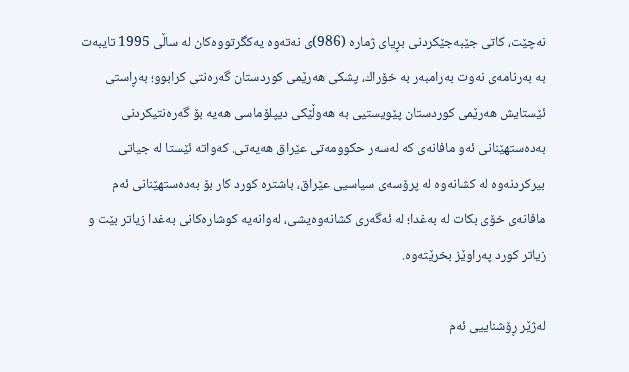نه‌چێت، كاتی جێبه‌جێكردنی بڕیای ژماره‌ (986)ی نه‌ته‌وه‌ یه‌كگرتووه‌كان له‌ ساڵی 1995 تایبه‌ت به‌ به‌رنامه‌ی نه‌وت به‌رامبه‌ر به‌ خۆراك، پشكی هه‌رێمی كوردستان گه‌ره‌نتی كرابوو؛ به‌ڕاستی ئێستایش هه‌رێمی كوردستان پێویستیی به‌ هه‌وڵێكی دیپلۆماسی هه‌یه‌ بۆ گه‌ره‌نتیكردنی به‌ده‌ستهێنانی ئه‌و مافانه‌ی كه‌ له‌سه‌ر حكوومه‌تی عێراق هه‌یه‌تی. كه‌واته‌ ئێستا له‌ جیاتی بیركردنه‌وه‌ له‌ كشانه‌وه‌ له‌ پرۆسه‌ی سیاسیی عێراق، باشتره‌ كورد كار بۆ به‌ده‌ستهێنانی ئه‌م مافانه‌ی خۆی بكات له‌ به‌غدا؛ له‌ ئه‌گه‌ری كشانه‌وه‌یشی، له‌وانه‌یه‌ كوشاره‌كانی به‌غدا زیاتر بێت و زیاتر كورد په‌راوێز بخرێته‌وه‌.

له‌ژێر ڕۆشناییی ئه‌م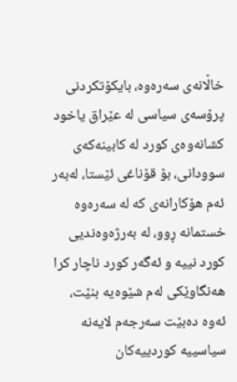خاڵانه‌ی سه‌ره‌وه‌، بایكۆتكردنی پرۆسه‌ی سیاسی له‌ عێراق یاخود كشانه‌وه‌ی كورد له‌ كابینه‌كه‌ی سوودانی، بۆ قۆناغی ئێستا، له‌به‌ر ئه‌م هۆكارانه‌ی كه‌ له ‌سه‌ره‌وه‌ خستمانه ‌ڕوو، له‌ به‌رژه‌وه‌ندیی كورد نییه‌ و ئه‌گه‌ر كورد ناچار كرا هه‌نگاوێكی له‌م شێوه‌یه‌ بنێت، ئه‌وه‌ ده‌بێت سه‌رجه‌م لایه‌نه‌ سیاسییه‌ كوردییه‌كان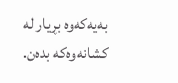به‌یه‌كه‌وه‌ بڕیار له‌ كشانه‌وه‌كه‌ بده‌ن.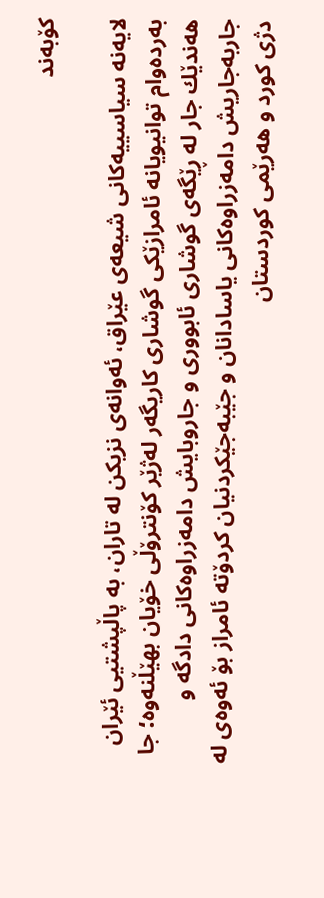كۆبه‌ند

لایه‌نه‌ سیاسییه‌كانی شیعه‌ی عێراق، ئه‌وانه‌ی نزیكن له‌ تاران، به‌ پاڵپشتیی ئێران به‌رده‌وام توانیویانه‌ ئامرازێكی گوشاری كاریگه‌ر له‌ژێر كۆنترۆڵی خۆیان بهێڵنه‌وه‌؛ جا هه‌ندێك جار له‌ ڕێگه‌ی گوشاری ئابووری و جاروبایش دامه‌زراوه‌كانی دادگه‌ و جاربه‌جاریش دامه‌زراوه‌كانی یاسادانان و جێبه‌جێكردنیان كردۆته‌ ئامراز بۆ ئه‌وه‌ی له‌ دژی كورد و هه‌رێمی كوردستان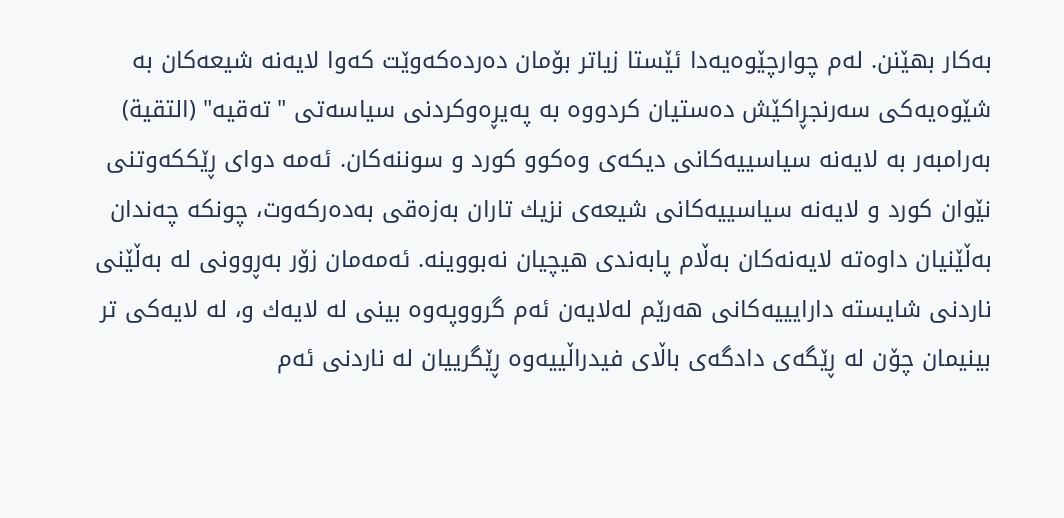به‌كار بهێنن. له‌م چوارچێوه‌یه‌دا ئێستا زیاتر بۆمان ده‌رده‌كه‌وێت كه‌وا لایه‌نه‌ شیعه‌كان به‌ شێوه‌یه‌كی سه‌رنجڕاكێش ده‌ستیان كردووه‌ به‌ په‌یڕه‌وكردنی سیاسه‌تی "ته‌قیه" (التقیة) به‌رامبه‌ر به‌ لایه‌نه‌ سیاسییه‌كانی دیكه‌ی وه‌كوو كورد و سوننه‌كان. ئه‌مه‌ دوای ڕێككه‌وتنی نێوان كورد و لایه‌نه‌ سیاسییه‌كانی شیعه‌ی نزیك تاران به‌زه‌قی به‌ده‌ركه‌وت، چونكه‌ چه‌ندان به‌ڵێنیان داوه‌ته‌ لایه‌نه‌كان به‌ڵام پابه‌ندی هیچیان نه‌بووینه‌. ئه‌مه‌مان زۆر به‌ڕوونی له‌ به‌ڵێنی ناردنی شایسته‌ دارایییه‌كانی هه‌رێم له‌لایه‌ن ئه‌م گرووپه‌وه‌ بینی له‌ لایه‌ك‌ و، له‌ لایه‌كی تر بینیمان چۆن له‌ ڕێگه‌ی دادگه‌ى باڵای فیدراڵییه‌وه‌ ڕێگرییان له‌ ناردنی ئه‌م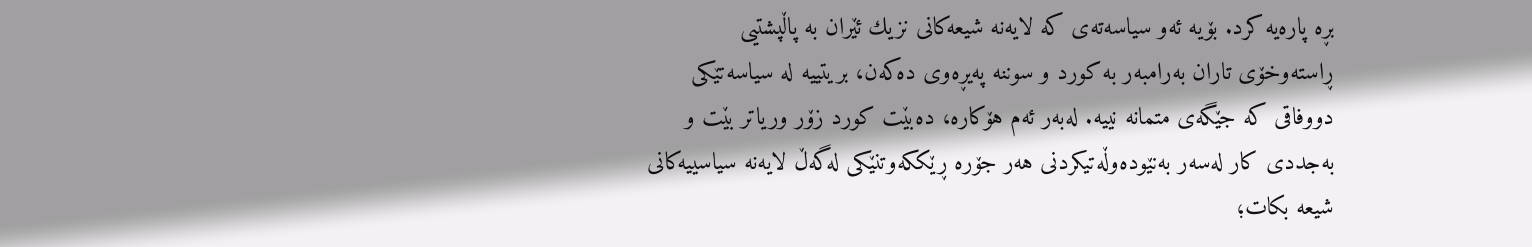بڕه‌ پاره‌یه‌ كرد. بۆیه‌ ئه‌و سیاسه‌ته‌ی كه‌ لایه‌نه‌ شیعه‌كانی نزیك ئێران به‌ پاڵپشتیی ڕاسته‌وخۆی تاران به‌رامبه‌ر به‌ كورد و سوننه‌ په‌یڕه‌وی ده‌كه‌ن، بریتییه‌ له‌ سیاسه‌تێكی دووفاقی كه‌ جێگه‌ی متمانه‌ نییه‌. له‌به‌ر ئه‌م هۆكاره‌، ده‌بێت كورد زۆر وریاتر بێت و به‌جددی كار له‌سه‌ر به‌نێوده‌وڵه‌تیكردنی هه‌ر جۆره‌ ڕێككه‌وتنێكی له‌گه‌ڵ لایه‌نه‌ سیاسییه‌كانی شیعه‌ بكات؛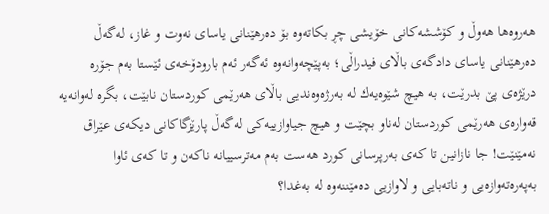هه‌روه‌ها هه‌وڵ و كۆششه‌كانی خۆیشی چڕ بكاته‌وه‌ بۆ ده‌رهێنانی یاسای نه‌وت و غاز، له‌گه‌ڵ ده‌رهێنانی یاسای دادگه‌ى باڵای فیدراڵی؛ به‌پێچه‌وانه‌وه‌‌ ئه‌گه‌ر ئه‌م بارودۆخه‌ی ئێستا به‌م جۆره‌ درێژه‌ی پێ بدرێت، به‌ هیچ شێوه‌یه‌ك له‌ به‌رژه‌وه‌ندیی باڵای هه‌رێمی كوردستان نابێت، بگره‌ له‌وانه‌یه‌ قه‌واره‌ی هه‌رێمی كوردستان له‌ناو بچێت و هیچ جیاوازییه‌كی له‌گه‌ڵ پارێزگاكانی دیكه‌ی عێراق نه‌مێنێت! جا نازانین تا كه‌ی به‌رپرسانی كورد هه‌ست به‌م مه‌ترسییانه‌ ناكه‌ن و تا كه‌ی ئاوا به‌په‌ره‌ته‌وازه‌یی و ناته‌بایی و لاوازیی ده‌مێننه‌وه‌ له‌ به‌غدا؟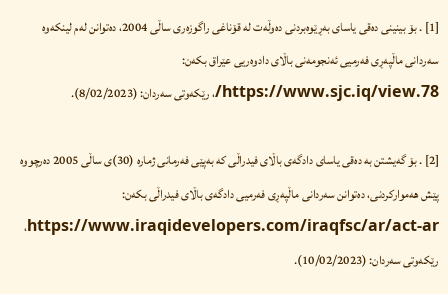[1] . بۆ بینینی ده‌قی یاسای به‌ڕێوه‌بردنی ده‌وڵه‌ت له‌ قۆناغی راگوزه‌ری ساڵی 2004، ده‌توانن له‌م لینكه‌وه‌ سه‌ردانی ماڵپه‌ڕی فه‌رمیی ئه‌نجومه‌نی باڵای دادوه‌ریی عێراق بكه‌ن: https://www.sjc.iq/view.78/، رێكه‌وتی سه‌ردان: (8/02/2023).

[2] . بۆ گه‌یشتن به‌ ده‌قی یاسای دادگه‌ی باڵای فیدراڵی كه‌ به‌پێی فه‌رمانی ژماره‌ (30)ی ساڵی 2005 ده‌رچووه‌ پێش هه‌مواركردنی، ده‌توانن سه‌ردانی ماڵپه‌ڕی فه‌رمیی دادگه‌ی باڵای فیدراڵی بكه‌ن: https://www.iraqidevelopers.com/iraqfsc/ar/act-ar، رێكه‌وتی سه‌ردان: (10/02/2023).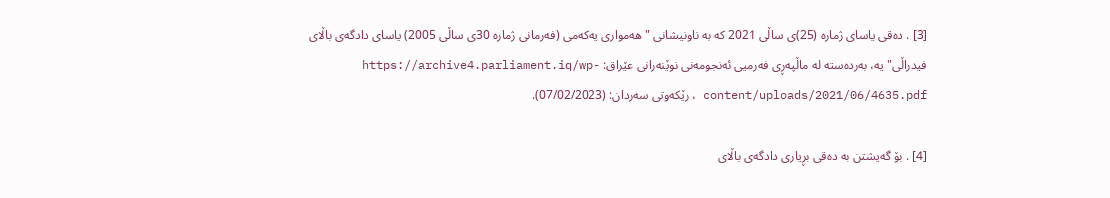[3] . ده‌قی یاسای ژماره‌ (25)ی ساڵی 2021 كه‌ به‌ ناونیشانی "هه‌مواری یه‌كه‌می (فه‌رمانی ژماره‌ 30ی ساڵی 2005) یاسای دادگه‌ی باڵای فیدراڵی"یه،‌ به‌رده‌سته‌ له‌ ماڵپه‌ڕی فه‌رمیی ئه‌نجومه‌نی نوێنه‌رانی عێراق: https://archive4.parliament.iq/wp-content/uploads/2021/06/4635.pdf ، رێكه‌وتی سه‌ردان: (07/02/2023).

[4] . بۆ گه‌یشتن به‌ ده‌قی بڕیاری دادگه‌ی باڵای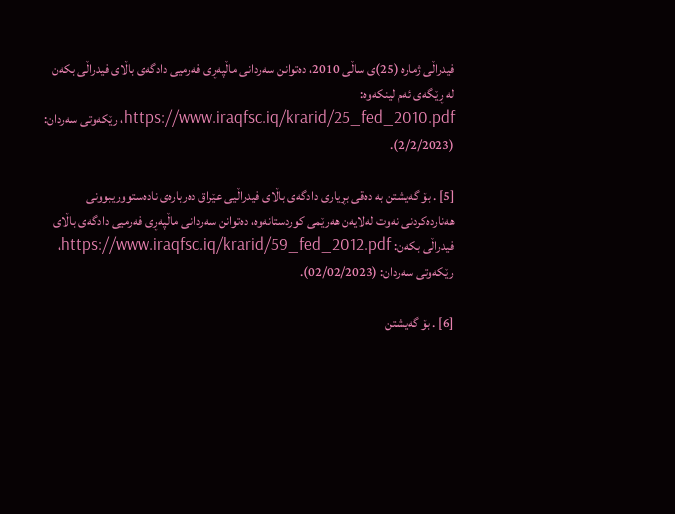فیدراڵی ژماره‌ (25)ی ساڵی 2010، ده‌توانن سه‌ردانی ماڵپه‌ڕی فه‌رمیی دادگه‌ی باڵای فیدراڵی بكه‌ن له ‌ڕێگه‌ی ئه‌م لینكه‌وه‌: https://www.iraqfsc.iq/krarid/25_fed_2010.pdf، رێكه‌وتی سه‌ردان: (2/2/2023).

[5] . بۆ گه‌یشتن به‌ ده‌قی بڕیاری دادگه‌ی باڵای فیدراڵیی عێراق ده‌رباره‌ی‌ ناده‌ستووریبوونی هه‌نارده‌كردنی نه‌وت له‌لایه‌ن هه‌رێمی كوردستانه‌وه‌، ده‌توانن سه‌ردانی ماڵپه‌ڕی فه‌رمیی دادگه‌ی باڵای فیدراڵی بكه‌ن: https://www.iraqfsc.iq/krarid/59_fed_2012.pdf، رێكه‌وتی سه‌ردان: (02/02/2023).

[6] . بۆ گه‌یشتن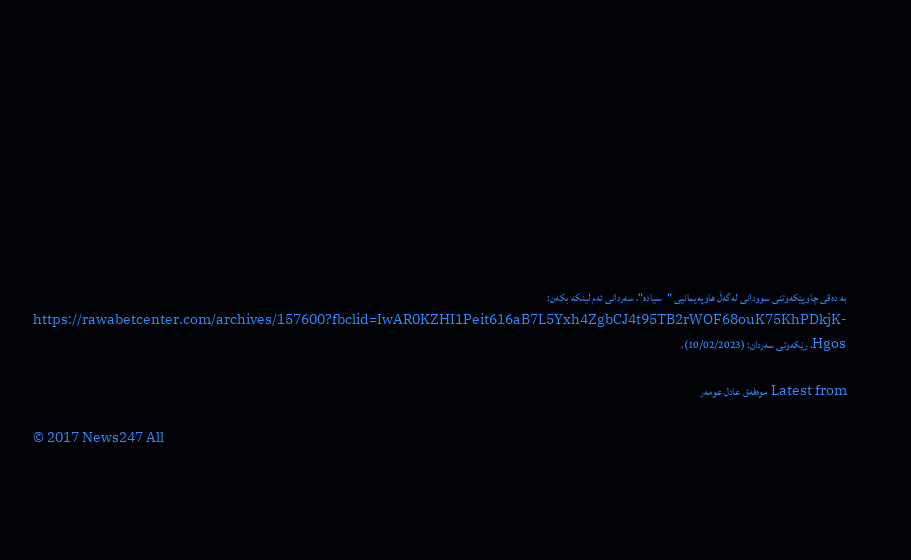به‌ ده‌قی چاوپێكه‌وتنی سوودانی له‌گه‌ڵ هاوپه‌یمانیی "سیاده‌"، سه‌ردانی ئه‌م لینكه‌ بكه‌ن: https://rawabetcenter.com/archives/157600?fbclid=IwAR0KZHI1Peit616aB7L5Yxh4ZgbCJ4t95TB2rWOF68ouK75KhPDkjK-Hgos، رێكه‌وتی سه‌ردان: (10/02/2023).

Latest from موه‌فه‌ق عادل عومه‌ر

© 2017 News247 All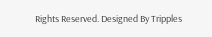Rights Reserved. Designed By Tripples